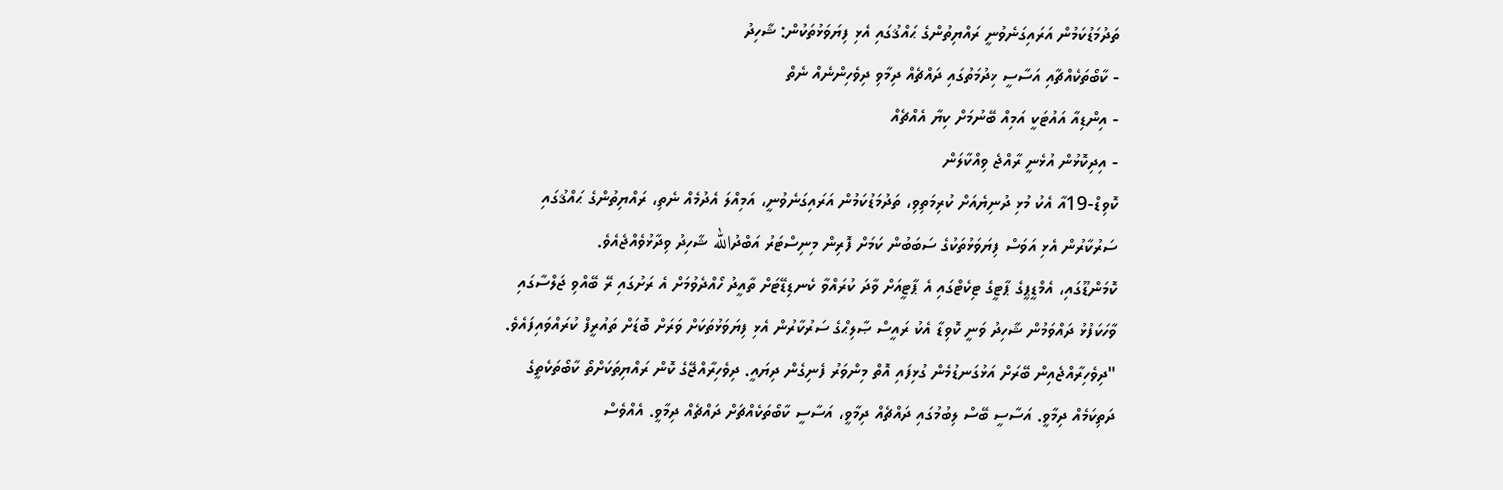ތަދުމަޑުކަމުން އަރައިގަނެވުނީ ރައްޔިތުންގެ ޙައްޤުގައި އެޅި ފިޔަވަޅުތަކުން: ޝާހިދު
- ކާބޯތަކެއްޗާއި އަސާސީ ޚިދުމަތުގައި ދައްޗެއް ދިމާވި ދިވެހިންނެއް ނެތް
- އިންޑިއާ އައުޓަކީ އަމިއް ބޭނުމަށް ކިޔާ އެއްޗެއް
- އިދިކޮޅުން އުޅެނީ ރާއްޖެ ވިއްކާލަން
ކޮވިޑް-19އާ އެކު މުޅި ދުނިޔެއަށް ކުރިމަތިވި، ތަދުމަޑުކަމުން އަރައިގަނެވުނީ، އަމިއްލަ އެދުމެއް ނެތި، ރައްޔިތުންގެ ޙައްޤުގައި ސަރުކާރުން އެޅި އަވަސް ފިޔަވަޅުތަކުގެ ސަބަބުން ކަމަށް ފޮރިން މިނިސްޓަރު އަބްދުالله ޝާހިދު ވިދާޅުވެއްޖެއެވެ.
ކޮމަންޑޫގައި، އެމްޑީޕީގެ ޕާޓީގެ ޓިކެޓްގައި އެ ޕާޓީއަށް ވާދަ ކުރައްވާ ކެނޑިޑޭޓަށް ތާއީދު ހޯއްދެވުމަށް އެ ރަށުގައި ރޭ ބޭއްވި ޖަލްސާގައި ވާހަކަފުޅު ދައްވަމުން ޝާހިދު ވަނީ ކޮވިޑާ އެކު ރައީސް ޞާލިޙްގެ ސަރުކާރުން އެޅި ފިޔަވަޅުތަކަށް ވަރަށް ބޮޑަށް ތައުރީފް ކުރައްވައިފައެވެ.
"ދިވެހިރާއްޖެއިން ބޭރަށް އަޅުގަނޑުމެން ގުޅިފައި އޮތް މިންވަރު ފެނިގެން ދިޔައީ. ދިވެހިރާއްޖޭގެ ކޮން ރައްޔިތަކަށްތޯ ކާބޯތަކެތީގެ ދަތިކަމެއް ދިމާވީ. އަސާސީ ބޭސް ލިބުމުގައި ދައްޗެއް ދިމާވީ، އަސާސީ ކާބޯތަކެއްޗަށް ދައްޗެއް ދިމާވީ. އެއްވެސް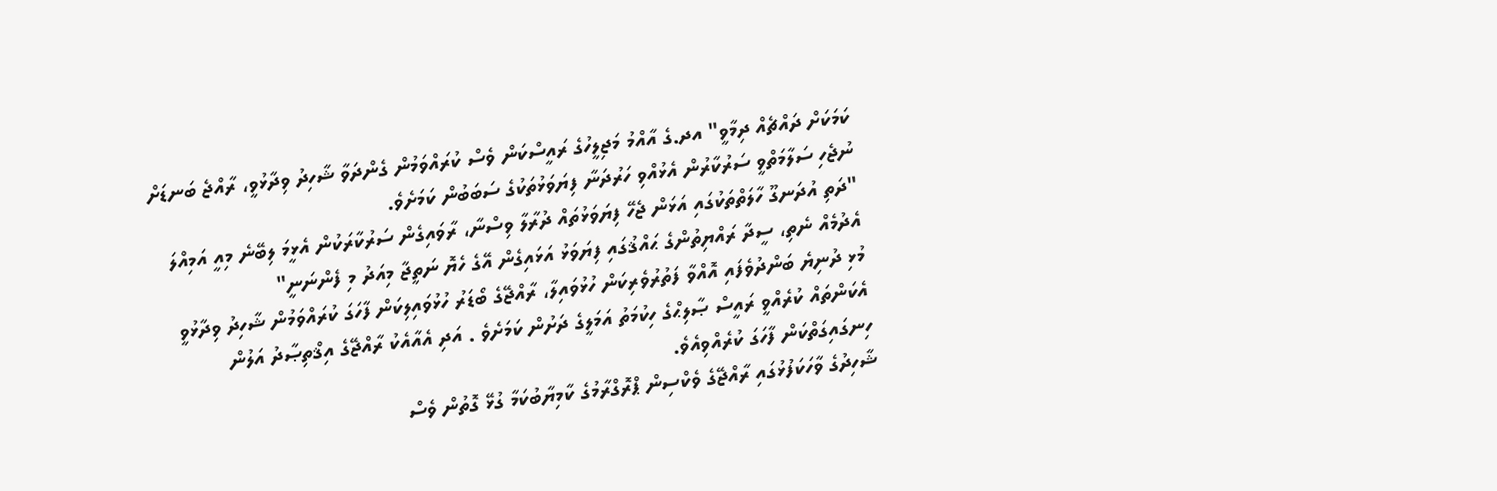ކަމަކަށް ދައްޗެއް ދިމާވީ" އދ.ގެ އާއްމު މަޖިލީހުގެ ރައީސްކަން ވެސް ކުރައްވަމުން ގެންދަވާ ޝާހިދު ވިދާޅުވީ، ރާއްޖެ ބަނޑަށް ނުޖެހި ސަލާމަތްވީ ސަރުކާރުން އެޅުއްވި ހަރުދަނާ ފިޔަވަޅުތަކުގެ ސަބަބުން ކަމަށެވެ.
"ދަތި އުދަނގޫ ހާލަތްތަކުގައި އަޅަން ޖެހޭ ފިޔަވަޅުތައް ދުރާލާ ވިސްނާ، ރާވައިގެން ސަރުކާރަކުން އެޅީމަ ލިބޭނެ މިއީ އަމިއްލަ އެދުމެއް ނެތި، ސީދާ ރައްޔިތުންގެ ޙައްޤުގައި ފިޔަވަޅު އަޅައިގެން އޭގެ ހެޔޮ ނަތީޖާ މިއަދު މި ފެންނަނީ"
މުޅި ދުނިޔެ ބަންދުވެފައި އޮއްވާ ފަތުރުވެރިކަން ހުޅުވައިލާ، ރާއްޖޭގެ ބޯޑަރު ހުޅުވައިލިކަން ފާހަގަ ކުރައްވަމުން ޝާހިދު ވިދާޅުވީ އެކަންތައް ކުރެއްވީ ރައީސް ޞާލިޙްގެ ހިކުމަތު އަމަލީގެ ދަށުން ކަމަށެވެ . އަދި އެއާއެކު ރާއްޖޭގެ އިޤްތިޞާދު އަލުން ހިނގައިގަތްކަން ފާހަގަ ކުރެއްވިއެވެ.
ޝާހިދުގެ ވާހަކަފުޅުގައި ރާއްޖޭގެ ވެކްސިން ޕްރޮގްރާމުގެ ކާމިޔާބުކަމާ ގުޅޭ ގޮތުން ވެސް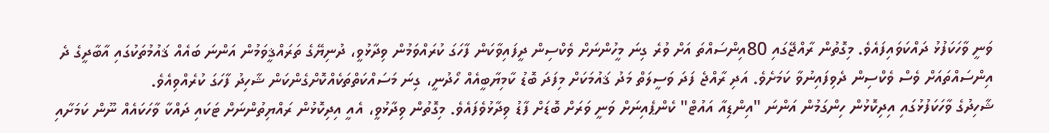ވަނީ ވާހަކަފުޅު ދައްކަވައިފައެވެ. މިގޮތުން ރާއްޖޭގައި 80އިންސައްތަ އަށް ވުރެ ގިނަ މީހުންނަށް ވެކްސިން ދީފައިވާކަން ފާހަގަ ކުރައްވަމުން ވިދާޅުވީ، ދުނިޔޭގެ ތަރައްޤީވަމުން އަންނަ ބައެއް ޤައުމުތަކުގައި އާބާދީގެ ދެ އިންސައްތައަށް ވެސް ވެކްސިން ދެވިފައިނުވާ ކަމަށެވެ. އަދި ރާއްޖެ ފަދަ ވަސީލަތް މަދު ޤައުމަކަށް މިފަދަ ބޮޑު ކާމިޔާބީއެއް ހޯދުނީ، ގިނަ މަސައްކަތްތަކެއްކޮށްގެންކަން ޝާހިދު ފާހަގަ ކުރެއްވިއެވެ.
ޝާހިދުގެ ވާހަކަފުޅުގައި އިދިކޮޅުން ހިންގަމުން އަންނަ "އިންޑިއާ އައުޓް" ކެންޕެއިނަށް ވަނީ ވަރަށް ބޮޑަށް ފާޑު ވިދާޅުވެފައެވެ. މިގޮތުން ވިދާޅުވީ، އެއީ އިދިކޮޅުން ރައްޔިތުންނަށް ޓަކައި ދައްކާ ވާހަކައެއް ނޫން ކަމަށާއި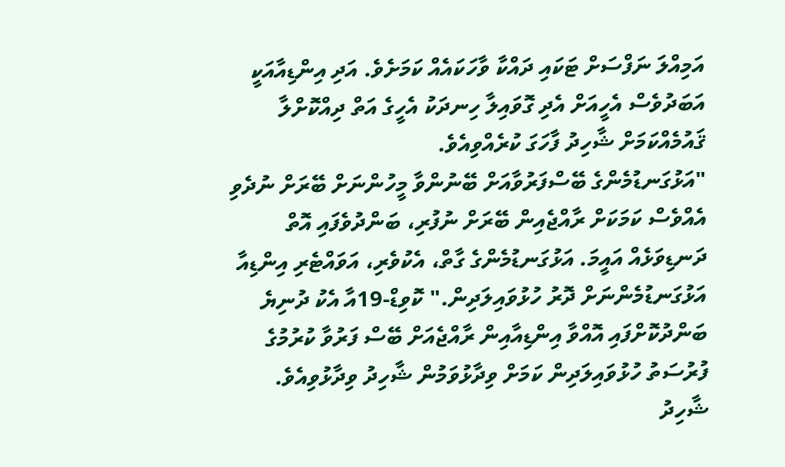އަމިއްލަ ނަފްސަށް ޓަކައި ދައްކާ ވާހަކައެއް ކަމަށެވެ. އަދި އިންޑިއާއަކީ އަބަދުވެސް އެހީއަށް އެދި ގޮވައިލާ ހިނދަކު އެހީގެ އަތް ދިއްކޮށްލާ ޤައުމެއްކަމަށް ޝާހިދު ފާހަގަ ކުރެއްވިއެވެ.
"އަޅުގަނޑުމެންގެ ބޭސްފަރުވާއަށް ބޭނުންވާ މީހުންނަށް ބޭރަށް ނުދެވި އެއްވެސް ކަމަކަށް ރާއްޖެއިން ބޭރަށް ނުފުރި، ބަންދުވެފައި އޮތް ދަނޑިވަޅެއް އައީމަ. އަޅުގަނޑުމެންގެ ގާތް، އެކުވެރި، އަވައްޓެރި އިންޑިއާ އަޅުގަނޑުމެންނަށް ދޮރު ހުޅުވައިލަދިން." ކޮވިޑް-19އާ އެކު ދުނިޔެ ބަންދުކޮށްފައި އޮއްވާ އިންޑިއާއިން ރާއްޖެއަށް ބޭސް ފަރުވާ ކުރުމުގެ ފުރުސަތު ހުޅުވައިލަދިން ކަމަށް ވިދާޅުވަމުން ޝާހިދު ވިދާޅުވިއެވެ.
ޝާހިދު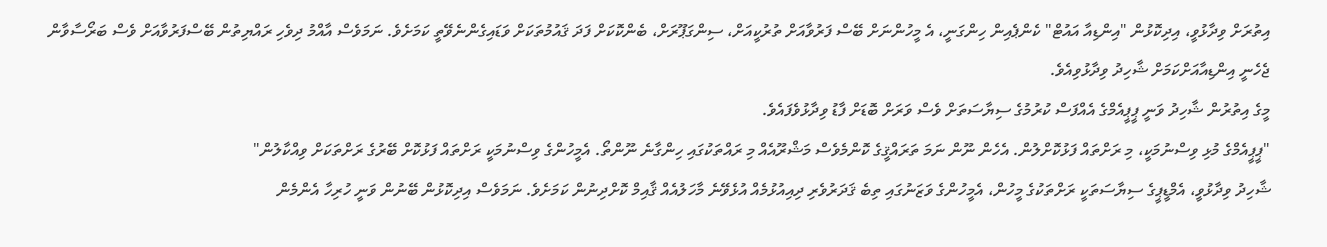އިތުރަށް ވިދާޅުވީ، އިދިކޮޅުން "އިންޑިއާ އައުޓް" ކެންޕެއިން ހިންގަނީ، އެ މީހުންނަށް ބޭސް ފަރުވާއަށް ތުރުކީއަށް، ސިންގަޕޫރަށް، ބެންކޮކަށް ފަދަ ޤައުމުތަކަށް ވަޑައިގެންނެވޭތީ ކަމަށެވެ. ނަމަވެސް އާއްމު ދިވެހި ރައްޔިތުން ބޭސްފަރުވާއަށް ވެސް ބަރޯސާވާން ޖެހެނީ އިންޑިއާއަށްކަމަށް ޝާހިދު ވިދާޅުވިއެވެ.
މީގެ އިތުރުން ޝާހިދު ވަނީ ޕީޕީއެމްގެ އެއްފަސް ކުރުމުގެ ސިޔާސަތަށް ވެސް ވަރަށް ބޮޑަށް ފާޑު ވިދާޅުވެފައެވެ.
"ޕީޕީއެމްގެ މުޅި ވިސްނުމަކީ، މި ރަށްތައް ފަޅުކޮށްލުން. އެހެން ނޫން ނަމަ ތަރައްޤީގެ ކޮންމެވެސް މަޝްރޫއެއް މި ރައްތަކުގައި ހިންގާނެ ނޫންތޯ. އެމީހުންގެ ވިސްނުމަކީ ރަށްތައް ފަޅުކޮށް ބޭރުގެ ރަށްތަކަށް ވިއްކާލުން"
ޝާހިދު ވިދާޅުވީ، އެމްޑީޕީގެ ސިޔާސަތަކީ ރަށްތަކުގެ މީހުން، އެމީހުންގެ ވަޒަނުގައި ތިބެ ޤަދަރުވެރި ދިއިއުޅުމެއް އުޅެވޭނެ މާހަލުއެއް ޤާއިމް ކޮށްދިނުން ކަމަށެވެ. ނަމަވެސް އިދިކޮޅުން ބޭނުން ވަނީ ހުރިހާ އެންމެން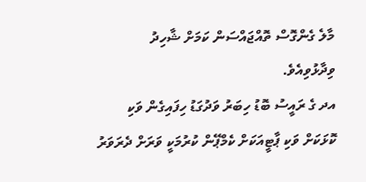މާލެ ގެންގޮސް ތޮއްޖައްސަން ކަމަށް ޝާހިދު ވިދާޅުވިއެވެ.
އދ ގެ ރައީސު ބޮޑު ހިބަރު ވަދުގަޑު ހިފައިގެން ވަކި ކޮޅަކަށް ވަކި ޕާޓީއަކަށް ކެމްޕޭން ކުރުމަކީ ވަރަށް ދެރަވަރު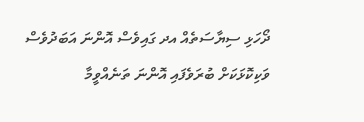ދޯހަޅި ސިޔާސަތެއް އދ ގައިވެސް އޮންނަ އަބަދުވެސް ވަކިކޮޅަކަށް ބުރަވެފައި އޮންނަ ތަނެއްވީމާ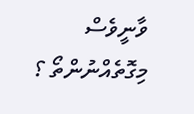ވާނީވެސް މިގޮތެއްނުންތޯ ؟